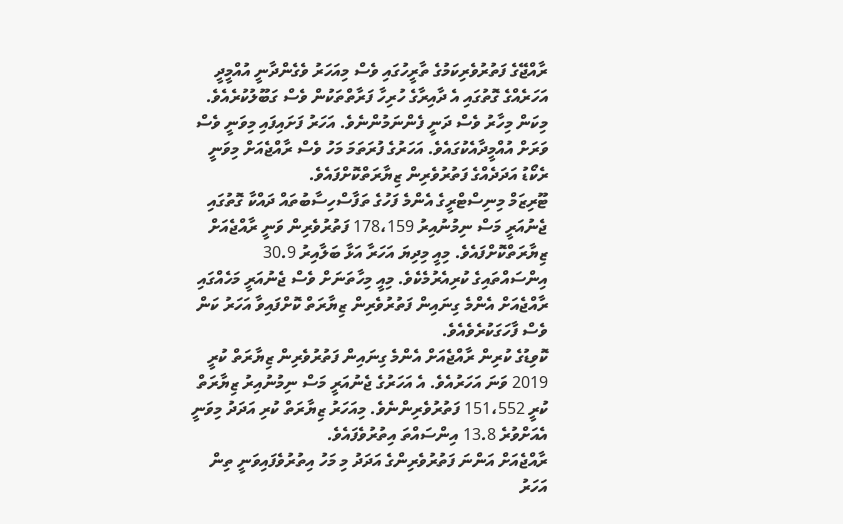ރާއްޖޭގެ ފަތުރުވެރިކަމުގެ ތާރީހުގައި ވެސް މިއަހަރު ވެގެންދާނީ އުއްމީދީ އަހަރެއްގެ ގޮތުގައި އެ ދާއިރާގެ ހުރިހާ ފަރާތްތަކުން ވެސް ގަބޫލުކުރެއެވެ. މިކަން މިހާރު ވެސް ދަނީ ފެންނަމުންނެވެ. އަހަރު ފަށައިފައި މިވަނީ ވެސް ވަރަށް އުއްމީދާއެކުގައެވެ. އަހަރުގެ ފުރަތަމަ މަހު ވެސް ރާއްޖެއަށް މިވަނީ ރެކޯޑު އަދަދެއްގެ ފަތުރުވެރިން ޒިޔާރަތްކޮށްފައެވެ.
ޓޫރިޒަމް މިނިސްޓްރީގެ އެންމެ ފަހުގެ ތަފާސްހިސާބުތައް ދައްކާ ގޮތުގައި ޖެނުއަރީ މަސް ނިމުނުއިރު 178،159 ފަތުރުވެރިން ވަނީ ރާއްޖެއަށް ޒިޔާރަތްކޮށްފައެވެ. މިއީ މިދިޔަ އަހަރާ އަޅާ ބަލާއިރު 30.9 އިންސައްތައިގެ ކުރިއެރުމެކެވެ. މިއީ މިހާތަނަށް ވެސް ޖެނުއަރީ މަހެއްގައި ރާއްޖެއަށް އެންމެ ގިނައިން ފަތުރުވެރިން ޒިޔާރަތް ކޮށްފައިވާ އަހަރު ކަން ވެސް ފާހަގަކުރެވެއެވެ.
ކޮވިޑުގެ ކުރިން ރާއްޖެއަށް އެންމެ ގިނައިން ފަތުރުވެރިން ޒިޔާރަތް ކުރީ 2019 ވަނަ އަހަރުއެވެ. އެ އަހަރުގެ ޖެނުއަރީ މަސް ނިމުނުއިރު ޒިޔާރަތް ކުރީ 151،552 ފަތުރުވެރިންނެވެ. މިއަހަރު ޒިޔާރަތް ކުރި އަދަދު މިވަނީ އެއަށްވުރެ 13.8 އިންސައްތަ އިތުރުވެފައެވެ.
ރާއްޖެއަށް އަންނަ ފަތުރުވެރިންގެ އަދަދު މި މަހު އިތުރުވެފައިވަނީ ތިން އަހަރު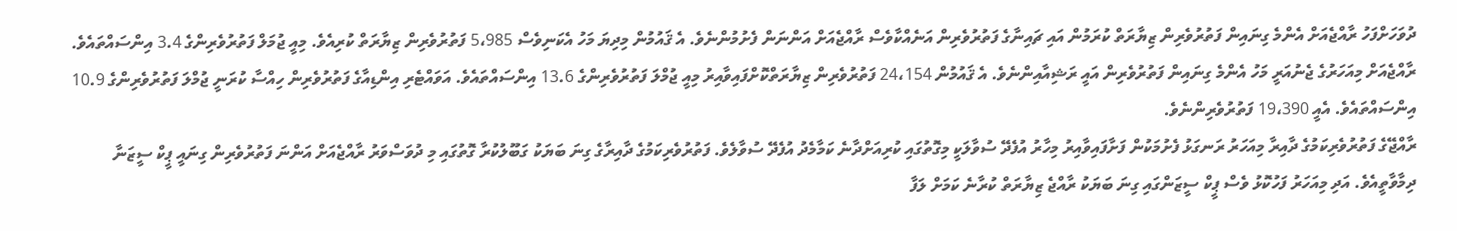ދުވަހަށްފަހު ރާއްޖެއަށް އެންމެ ގިނައިން ފަތުރުވެރިން ޒިޔާރަތް ކުރަމުން އައި ޗައިނާގެ ފަތުރުވެރިން އަނެއްކާވެސް ރާއްޖެއަށް އަންނަން ފެށުމުންނެވެ. އެ ޤައުމުން މިދިޔަ މަހު އެކަނިވެސް 5،985 ފަތުރުވެރިން ޒިޔާރަތް ކުރިއެވެ. މިއީ ޖުމަލް ފަތުރުވެރިންގެ 3.4 އިންސައްތައެވެ.
ރާއްޖެއަށް މިއަހަރުގެ ޖެނުއަރީ މަހު އެންމެ ގިނައިން ފަތުރުވެރިން އައީ ރަޝިއާއިންނެވެ. އެ ޤައުމުން 24،154 ފަތުރުވެރިން ޒިޔާރަތްކޮށްފައިވާއިރު މިއީ ޖުމްލަ ފަތުރުވެރިންގެ 13.6 އިންސައްތައެވެ. އަވައްޓެރި އިންޑިއާގެ ފަތުރުވެރިން ހިއްސާ ކުރަނީ ޖުމްލަ ފަތުރުވެރިންގެ 10.9 އިންސައްތައެވެ. އެއީ 19،390 ފަތުރުވެރިންނެވެ.
ރާއްޖޭގެ ފަތުރުވެރިކަމުގެ ދާއިރާ މިއަހަރު ރަނގަޅު ފެށުމަކުން ފަށާފައިވާއިރު މިހާރު އުފެދޭ ސުވާލަކީ މިގޮތުގައި ކުރިއަށްދާނެ ކަމާމެދު އުފެދޭ ސުވާލެވެ. ފަތުރުވެރިކަމުގެ ދާއިރާގެ ގިނަ ބަޔަކު ގަބޫލުކުރާ ގޮތުގައި މި ދުވަސްވަރު ރާއްޖެއަށް އަންނަ ފަތުރުވެރިން ގިނައީ ޕީކް ސީޒަނާ ދިމާވާތީއެވެ. އަދި މިއަހަރު ފަހުކޮޅު ވެސް ޕީކް ސީޒަންގައި ގިނަ ބަޔަކު ރާއްޖެ ޒިޔާރަތް ކުރާނެ ކަމަށް ލަފާ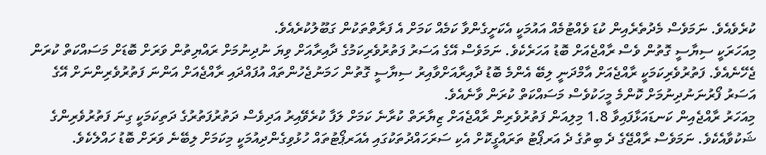ކުރެވެއެވެ. ނަމަވެސް މެދުތެރެއިން ކުޑަ ވެއްޓުމެއް އައުމަކީ އެކަށީގެންވާ ކަމެއް ކަމަށް އެ ފަރާތްތަކުން ގަބޫލުކުރެއެވެ.
މިއަހަރަކީ ސިޔާސީ ގޮތުން ވެސް ރާއްޖެއަށް ބޮޑު އަހަރެކެވެ. ނަމަވެސް އޭގެ އަސަރު ފަތުރުވެރިކަމުގެ ދާއިރާއަށް ވިޔަ ނުދިނުމަށް ރައްޔިތުން ވަރަށް ބޮޑަށް މަސައްކަތް ކުރަން ޖެހޭނެއެވެ. ފަތުރުވެރިކަމަކީ ރާއްޖެއަށް އާމްދަނީ ލިބޭ އެންމެ ބޮޑު ދާއިރާއަށްވާއިރު ސިޔާސީ ގޮތުން ހަމަނުޖެހުންތައް އުފައްދައި ރާއްޖެއަށް އަންނަ ފަތުރުވެރިންނަށް އޭގެ އަސަރު ފޯރުނަނުދިނުމަށް ކޮންމެ މީހަކުވެސް މަސައްކަތް ކުރަން ވާނެއެވެ.
މިއަހަރު ރާއްޖެއިން ކަނޑައަޅާފައިވާ 1.8 މިލިއަން ފަތުރުވެރިން ރާއްޖެއަށް ޒިޔާރަތް ކުރާނެ ކަމަށް ލަފާ ކުރެވޭއިރު އަދިވެސް ދަތުރުފަތުރުގެ ދަތިކަމަކީ ގިނަ ފަތުރުވެރިންގެ ޝަކުވާއެކެވެ. ނަމަވެސް ރާއްޖޭގެ ދެ ބިތުގެ ދެ އަރޕޯޓު ތަރައްގީކޮށް އެކި ސަރަހައްދުތަކުގައި އެއަރޕޯޓުތައް ހުޅުވިގެންދިއުމަކީ މިކަމަށް ލިބޭނެ ވަރަށް ބޮޑު ހައްލެކެވެ.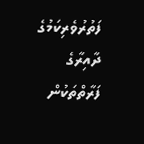ފަތުރުވެރިކަމުގެ ދާއިރާގެ ފަރާތްތަކުން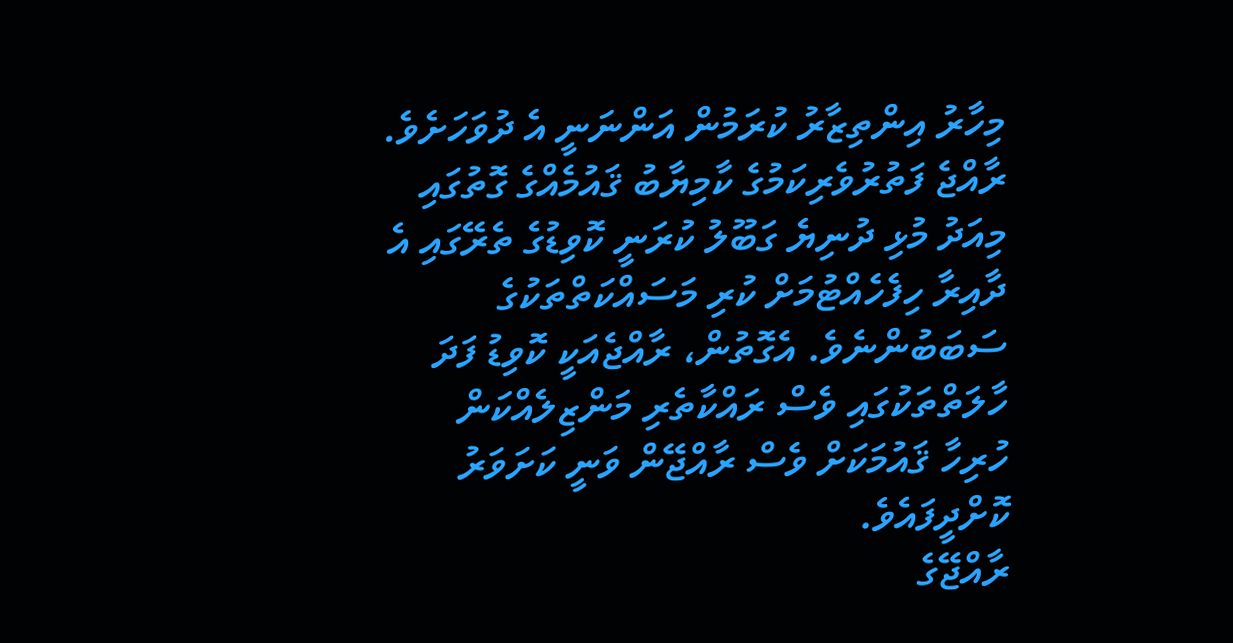މިހާރު އިންތިޒާރު ކުރަމުން އަންނަނީ އެ ދުވަހަށެވެ.
ރާއްޖެ ފަތުރުވެރިކަމުގެ ކާމިޔާބު ޤައުމެއްގެ ގޮތުގައި މިއަދު މުޅި ދުނިޔެ ގަބޫލު ކުރަނީ ކޮވިޑުގެ ތެރޭގައި އެ ދާއިރާ ހިފެހެއްޓުމަށް ކުރި މަސައްކަތްތަކުގެ ސަބަބުންނެވެ. އެގޮތުން، ރާއްޖެއަކީ ކޮވިޑު ފަދަ ހާލަތްތަކުގައި ވެސް ރައްކާތެރި މަންޒިލެއްކަން ހުރިހާ ޤައުމަކަށް ވެސް ރާއްޖޭން ވަނީ ކަށަވަރު ކޮށްދީފައެވެ.
ރާއްޖޭގެ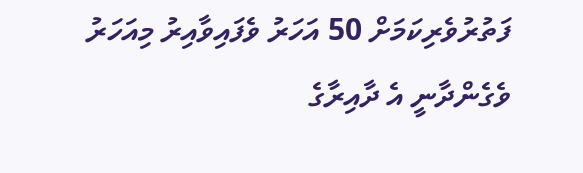ފަތުރުވެރިކަމަށް 50 އަހަރު ވެފައިވާއިރު މިއަހަރު ވެގެންދާނީ އެ ދާއިރާގެ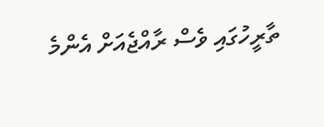ތާރީހުގައި ވެސް ރާއްޖެއަށް އެންމެ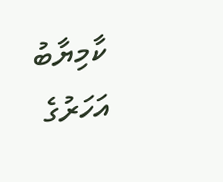ކާމިޔާބު އަހަރުގެ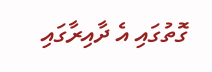ގޮތުގައި އެ ދާއިރާގައި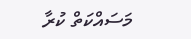މަސައްކަތް ކުރާ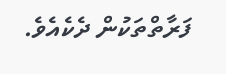ފަރާތްތަކުން ދެކެއެވެ.